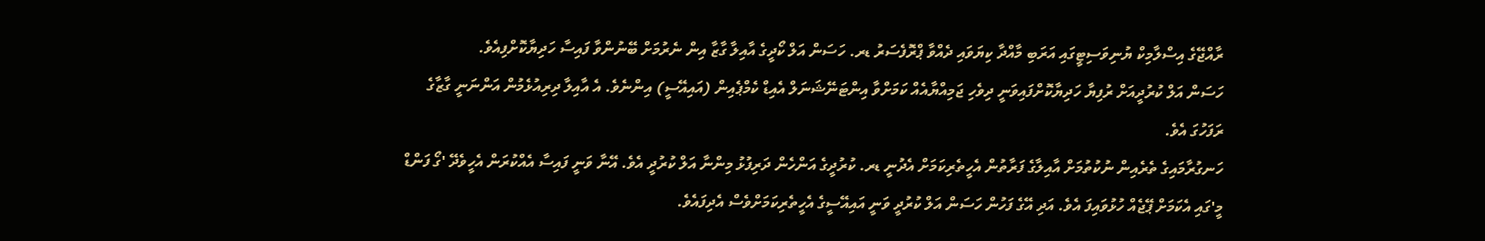ރާއްޖޭގެ އިސްލާމިކް ޔުނިވަސިޓީގައި އަރަބި މާއްދާ ކިޔަވައި ދެއްވާ ޕްރޮފެސަރު ޑރ. ހަސަން އަލް ކޯދީގެ އާއިލާ ގާޒާ އިން ނެރުމަށް ބޭނުންވާ ފައިސާ ހަދިޔާކޮށްފިއެވެ.
ހަސަން އަލް ކުރުދީއަށް ރުފިޔާ ހަދިޔާކޮށްފައިވަނީ ދިވެހި ޖަމިއްޔާއެއް ކަމަށްވާ އިންޓަނޭޝަނަލް އެއިޑް ކެމްޕެއިން (އައިއޭސީ) އިންނެވެ. އެ އާއިލާ ދިރިއުޅެމުން އަންނަނީ ގާޒާގެ ރަފަހުގަ އެވެ.
ހަނގުރާމައިގެ ތެރެއިން ނުކުތުމަށް އާއިލާގެ ފަރާތުން އެހީތެރިކަމަށް އެދުނީ ޑރ. ކުރުދީގެ އަންހެން ދަރިފުޅު މިންނާ އަލް ކުރުދީ އެވެ. އޭނާ ވަނީ ފައިސާ އެއްކުރަން އެހީވެދޭ 'ގޯ ފަންޑް މީ'ގައި އެކަމަށް ޕޭޖެއް ހުޅުވައިފަ އެވެ. އަދި އޭގެ ފަހުން ހަސަން އަލް ކުރުދީ ވަނީ އައިއޭސީގެ އެހީތެރިކަމަށްވެސް އެދިފައެވެ.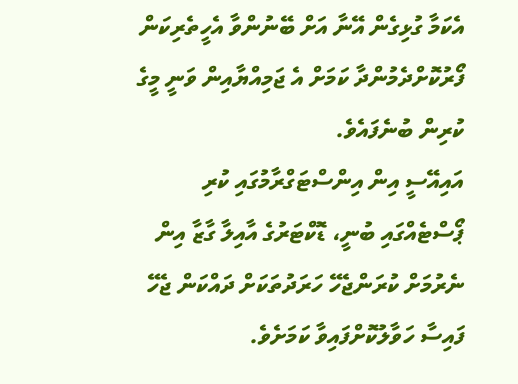އެކަމާ ގުޅިގެން އޭނާ އަށް ބޭނުންވާ އެހީތެރިކަން ފޯރުކޮށްދެމުންދާ ކަމަށް އެ ޖަމިއްޔާއިން ވަނީ މީގެ ކުރިން ބުނެފައެވެ.
އައިއޭސީ އިން އިންސްޓަގްރާމުގައި ކުރި ޕޯސްޓެއްގައި ބުނީ، ޑޮކްޓަރުގެ އާއިލާ ގާޒާ އިން ނެރުމަށް ކުރަންޖެހޭ ހަރަދުތަކަށް ދައްކަން ޖެހޭ ފައިސާ ހަވާލުކޮށްފައިވާ ކަމަށެވެ.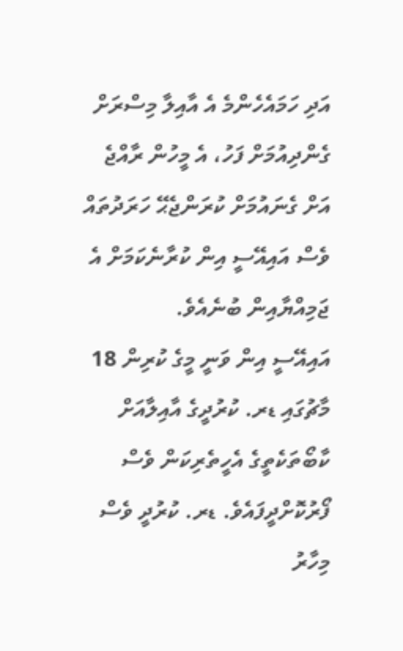އަދި ހަމައެހެންމެ އެ އާއިލާ މިސްރަށް ގެންދިއުމަށް ފަހު، އެ މީހުން ރާއްޖެ އަށް ގެނައުމަށް ކުރަންޖެޙޭ ހަރަދުތައް ވެސް އައިއޭސީ އިން ކުރާނެކަމަށް އެ ޖަމިއްޔާއިން ބުނެއެވެ.
އައިއޭސީ އިން ވަނީ މީގެ ކުރިން 18 މާޗުގައި ޑރ. ކުރުދީގެ އާއިލާއަށް ކާބޯތަކެތީގެ އެހީތެރިކަން ވެސް ފޯރުކޮށްދީފައެވެ. ޑރ. ކުރުދީ ވެސް މިހާރު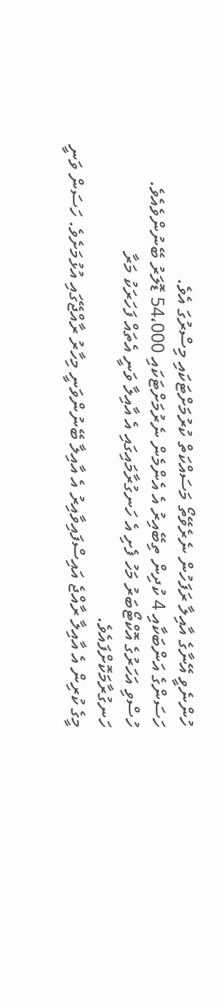ހުންނެވީ އޭނާގެ އާއިލާ ރަފަހުން ނެރެވޭތޯ މަސައްކަތް ކުރުމަށްޓަކައި މިސްރުގަ އެވެ.
ހަސަންގެ އަންބަކާއި 4 ކުދިން ތިބޭއިރު އެ އެންމެން ނެރުމަށްޓަކައި 54،000 ޑޮލަރު ބޭނުންވެއެވެ. ހުސްވި އަހަރުގެ އޮކްޓޯބަރު މަހު ފެށި އެ ހަނގުރާމައިގައި އެ އާއިލާ ވަނީ އެތައް ފަހަރަކު މަރާ ހަނގުރާމަކޮށްފައެވެ.
މީގެ ކުރިން އެ އާއިލާ ރާއްޖެ އައިސްފައިވާއިރު އެ އާއިލާ ބޭނުންވަނީ މިހާރު ރާއްޖޭގައި އުޅުމަށެވެ. ހަސަން ވަނީ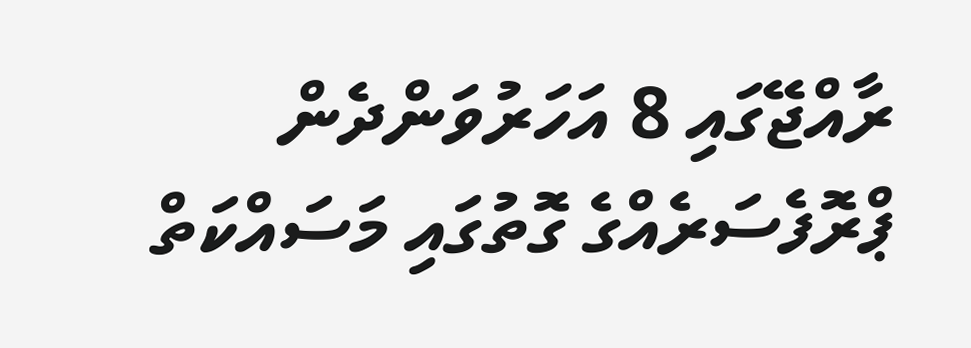ރާއްޖޭގައި 8 އަހަރުވަންދެން ޕްރޮފެސަރެއްގެ ގޮތުގައި މަސައްކަތް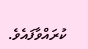ކުރައްވާފައެވެ.